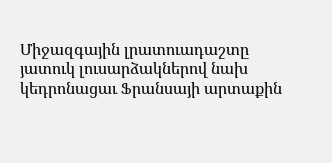Միջազգային լրատուադաշտը յատուկ լուսարձակներով նախ կեդրոնացաւ Ֆրանսայի արտաքին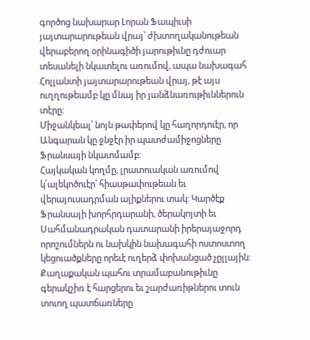գործոց նախարար Լորան Ֆապիւսի յայտարարութեան վրայ՝ ժխտողականութեան վերաբերող օրինագիծի յարութիւնը դժուար տեսանելի նկատելու առումով, ապա նախագահ Հոլլանտի յայտարարութեան վրայ, թէ այս ուղղութեամբ կը մնայ իր յանձնառութիւններուն տէրը:
Միջանկեալ՝ նոյն թափերով կը հաղորդուէր, որ Անգարան կը ջնջէր իր պատժամիջոցները Ֆրանսայի նկատմամբ:
Հայկական կողմը, լրատուական առումով կ՛ալեկոծուէր՝ հիասթափութեան եւ վերայուսադրման ալիքներու տակ: Կարծէք Ֆրանսայի խորհրդարանի, ծերակոյտի եւ Սահմանադրական դատարանի իրերայաջորդ որոշումներն ու նախկին նախագահի ոստոստող կեցուածքները որեւէ ուղերձ փոխանցած չըլլային:
Քաղաքական պահու տրամաբանութիւնը գերակշիռ է հարցերու եւ շարժառիթներու տուն տուող պատճառները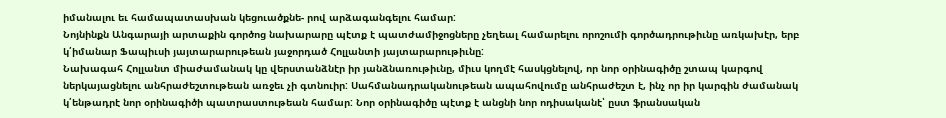իմանալու եւ համապատասխան կեցուածքնե- րով արձագանգելու համար:
Նոյնինքն Անգարայի արտաքին գործոց նախարարը պէտք է պատժամիջոցները չեղեալ համարելու որոշումի գործադրութիւնը առկախէր, երբ կ՛իմանար Ֆապիւսի յայտարարութեան յաջորդած Հոլլանտի յայտարարութիւնը:
Նախագահ Հոլլանտ միաժամանակ կը վերստանձնէր իր յանձնառութիւնը, միւս կողմէ հասկցնելով, որ նոր օրինագիծը շտապ կարգով ներկայացնելու անհրաժեշտութեան առջեւ չի գտնուիր: Սահմանադրականութեան ապահովումը անհրաժեշտ է, ինչ որ իր կարգին ժամանակ կ՛ենթադրէ նոր օրինագիծի պատրաստութեան համար: Նոր օրինագիծը պէտք է անցնի նոր ոդիսականէ՝ ըստ ֆրանսական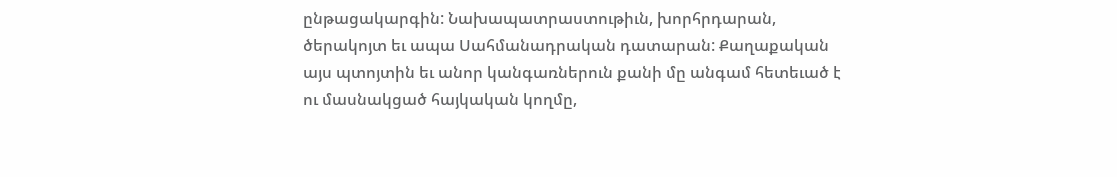ընթացակարգին: Նախապատրաստութիւն, խորհրդարան, ծերակոյտ եւ ապա Սահմանադրական դատարան: Քաղաքական այս պտոյտին եւ անոր կանգառներուն քանի մը անգամ հետեւած է ու մասնակցած հայկական կողմը,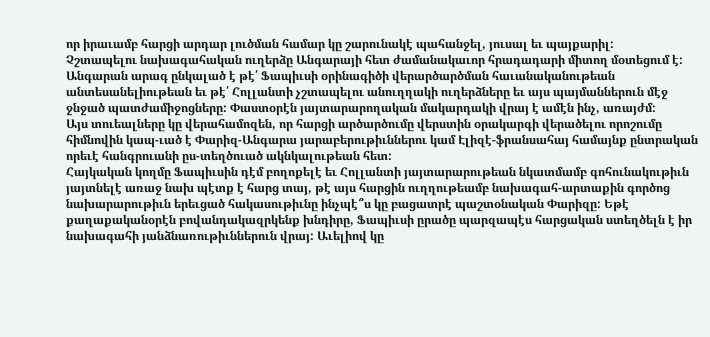որ իրաւամբ հարցի արդար լուծման համար կը շարունակէ պահանջել, յուսալ եւ պայքարիլ:
Չշտապելու նախագահական ուղերձը Անգարայի հետ ժամանակաւոր հրադադարի միտող մօտեցում է: Անգարան արագ ընկալած է թէ՛ Ֆապիւսի օրինագիծի վերարծարծման հաւանականութեան անտեսանելիութեան եւ թէ՛ Հոլլանտի չշտապելու անուղղակի ուղերձները եւ այս պայմաններուն մէջ ջնջած պատժամիջոցները: Փաստօրէն յայտարարողական մակարդակի վրայ է ամէն ինչ, առայժմ:
Այս տուեալները կը վերահամոզեն, որ հարցի արծարծումը վերստին օրակարգի վերածելու որոշումը հիմնովին կապ-ւած է Փարիզ-Անգարա յարաբերութիւններու կամ Էլիզէ-ֆրանսահայ համայնք ընտրական որեւէ հանգրուանի ըս-տեղծուած ակնկալութեան հետ:
Հայկական կողմը Ֆապիւսին դէմ բողոքելէ եւ Հոլլանտի յայտարարութեան նկատմամբ գոհունակութիւն յայտնելէ առաջ նախ պէտք է հարց տայ, թէ այս հարցին ուղղութեամբ նախագահ-արտաքին գործոց նախարարութիւն երեւցած հակասութիւնը ինչպէ՞ս կը բացատրէ պաշտօնական Փարիզը: Եթէ քաղաքականօրէն բովանդակազրկենք խնդիրը, Ֆապիւսի ըրածը պարզապէս հարցական ստեղծելն է իր նախագահի յանձնառութիւններուն վրայ: Աւելիով կը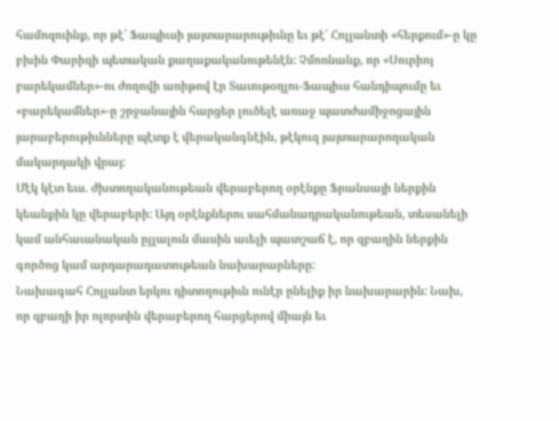համոզուինք, որ թէ՛ Ֆապիւսի յայտարարութիւնը եւ թէ՛ Հոլլանտի «հերքում»-ը կը բխին Փարիզի պետական քաղաքականութենէն: Չմոռնանք, որ «Սուրիոյ բարեկամներ»-ու ժողովի առիթով էր Տաւութօղլու-Ֆապիւս հանդիպումը եւ «բարեկամներ»-ը շրջանային հարցեր լուծելէ առաջ պատժամիջոցային յարաբերութիւնները պէտք է վերականգնէին, թէկուզ յայտարարողական մակարդակի վրայ:
Մէկ կէտ եւս. ժխտողականութեան վերաբերող օրէնքը Ֆրանսայի ներքին կեանքին կը վերաբերի: Այդ օրէնքներու սահմանադրականութեան, տեսանելի կամ անհաւանական ըլլալուն մասին աւելի պատշաճ է, որ զբաղին ներքին գործոց կամ արդարադատութեան նախարարները:
Նախագահ Հոլլանտ երկու դիտողութիւն ունէր ընելիք իր նախարարին: Նախ, որ զբաղի իր ոլորտին վերաբերող հարցերով միայն եւ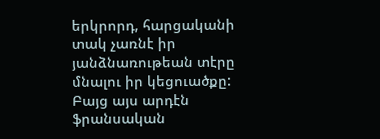երկրորդ, հարցականի տակ չառնէ իր յանձնառութեան տէրը մնալու իր կեցուածքը: Բայց այս արդէն ֆրանսական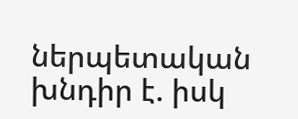ներպետական խնդիր է. իսկ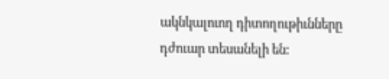ակնկալուող դիտողութիւնները դժուար տեսանելի են: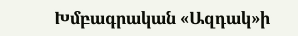Խմբագրական «Ազդակ»ի